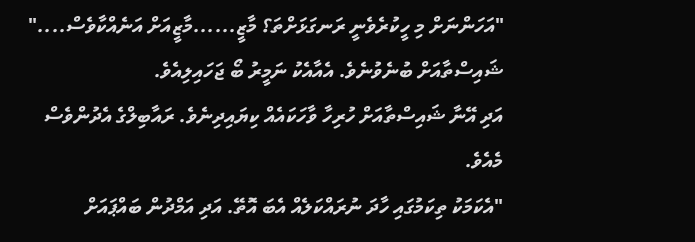"އަހަންނަށް މި ހީކުރެވެނީ ރަނގަޅަށްތަ؟ މާޒީ......މާޒީއަށް އަނެއްކާވެސް...." ޝައިސްތާއަށް ބުނެވުނެވެ. އެއާއެކު ނަމީރު ބޯ ޖަހައިލިއެވެ.
އަދި އޭނާ ޝައިސްތާއަށް ހުރިހާ ވާހަކައެއް ކިޔައިދިނެވެ. ރައާބިލްގެ އެދުންވެސް މެއެވެ.
"އެކަމަކު ތިކަމުގައި ހާދަ ނުރައްކަލެއް އެބަ އޮތޭ. އަދި އަމްދުން ބައްޕައަށް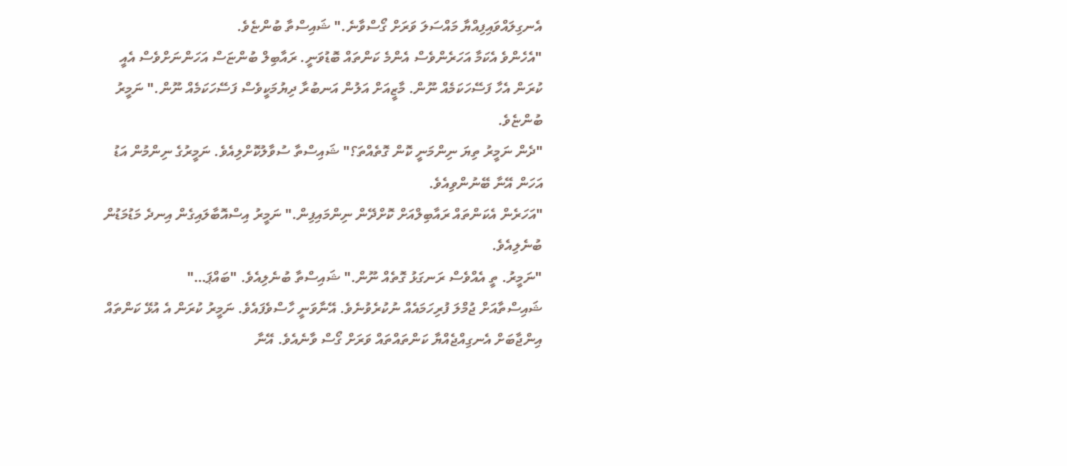އެނގިލައްވައިފިއްޔާ މައްސަލަ ވަރަށް ގޯސްވާނެ." ޝައިސްތާ ބުންޏެވެ.
"އެހެންވެ އެކަމާ އަހަރެންވެސް އެންމެ ކަންތައް ބޮޑުވަނީ. ރައާބިލް ބުންޏަސް އަހަންނަށްވެސް އެއީ ކުރަން އެހާ ފަސޭހަކަމެއް ނޫން. މާޒީއަށް އަލުން އަނބުރާ ދިޔުމަކީވެސް ފަސޭހަކަމެއް ނޫން." ނަމީރު ބުންޏެވެ.
"ދެން ނަމީރު ތިޔަ ނިންމަނީ ކޮން ގޮތެއްތަ؟" ޝައިސްތާ ސުވާލުކޮށްލިއެވެ. ނަމީރުގެ ނިންމުން އަޑު އަހަން އޭނާ ބޭނުންވިއެވެ.
"އަހަރެން އެކަންތައް ރައާބިލްއަށް ކޮށްދޭން ނިންމައިފިން." ނަމީރު އިސްއޮބާލައިގެން އިނދެ މަޑުމަޑުން ބުނެލިއެވެ.
"ނަމީރު. ތީ އެއްވެސް ރަނގަޅު ގޮތެއް ނޫން." ޝައިސްތާ ބުނެލިއެވެ. "ބައްޕަ…"
ޝައިސްތާއަށް ޖުމްލަ ފުރިހަމައެއް ނުކުރެވުނެވެ. އޭނާވަނީ ހާސްވެފައެވެ. ނަމީރު ކުރަން އެ އުޅޭ ކަންތައް އިންޖާބަށް އެނގިއްޖެއްޔާ ކަންތައްތައް ވަރަށް ގޯސް ވާނެއެވެ. އޭނާ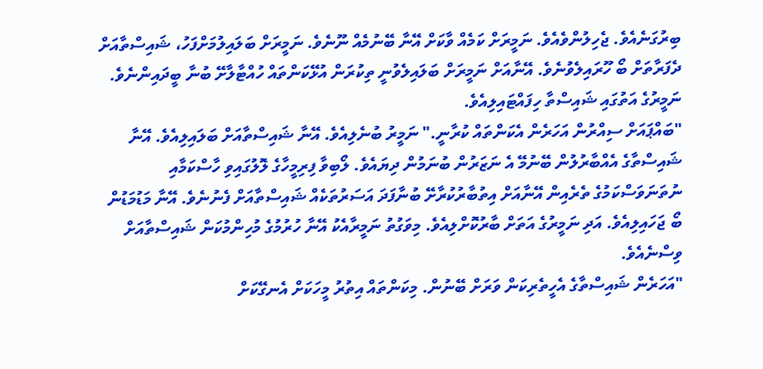ބިރުގަނެއެވެ. ޖެހިލުންވެއެވެ. ނަމީރަށް ކަމެއް ވާކަށް އޭނާ ބޭނުމެއް ނޫނެވެ. ނަމީރަށް ބަލައިލުމަށްފަހު، ޝައިސްތާއަށް ދެފަރާތަށް ބޯ ހޫރައިލެވުނެވެ. އޭނާއަށް ނަމީރަށް ބަލައިލެވުނީ ތިކުރަން އުޅޭކަންތައް ހުއްޓާލާށޭ ބުނާ ބީދައިންނެވެ. ނަމީރުގެ އަތުގައި ޝައިސްތާ ހިފައްޓައިލިއެވެ.
"ބައްޕައަށް ސިއްރުން އަހަރެން އެކަންތައް ކުރާނީ." ނަމީރު ބުނެލިއެވެ. އޭނާ ޝައިސްތާއަށް ބަލައިލިއެވެ. އޭނާ ޝައިސްތާގެ އެއްބާރުލުން ބޭނުމޭ އެ ނަޒަރުން ބުނަމުން ދިޔައެވެ. ލޯބިވާ ފިރިމީހާގެ ލޮލުގައިވި ހާސްކަމާއި ނުތަނަވަސްކަމުގެ ތެރެއިން އޭނާއަށް އިތުބާރުކުރާށޭ ބުނާފަދަ އަސަރުތަކެއް ޝައިސްތާއަށް ފެނުނެވެ. އޭނާ މަޑުމަޑުން ބޯ ޖަހައިލިއެވެ. އަދި ނަމީރުގެ އަތަށް ބާރުކޮށްލިއެވެ. މިވަގުތު ނަމީރާއެކު އޭނާ ހުރުމުގެ މުހިންމުކަން ޝައިސްތާއަށް ވިސްނެއެވެ.
"އަހަރެން ޝައިސްތާގެ އެހީތެރިކަން ވަރަށް ބޭނުން. މިކަންތައް އިތުރު މީހަކަށް އެނގޭކަށް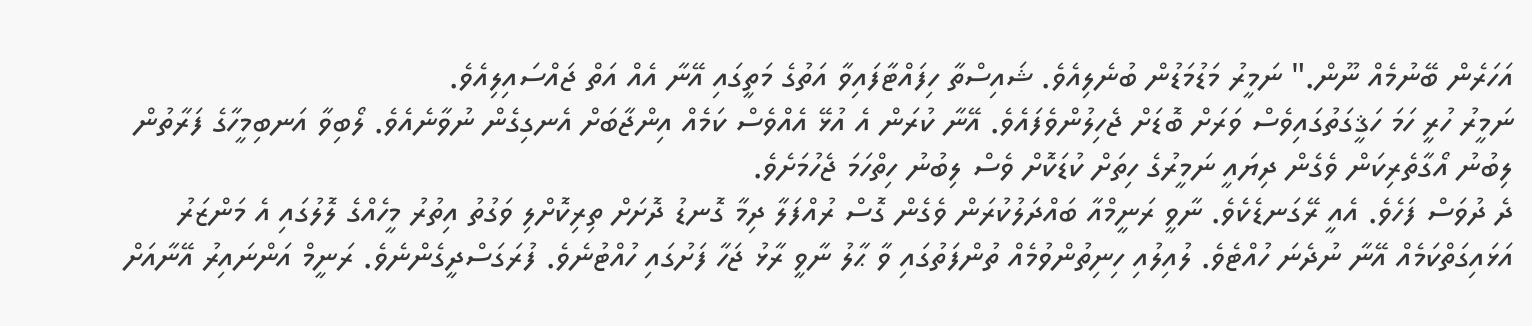އަހަރެން ބޭނުމެއް ނޫން." ނަމީރު މަޑުމަޑުން ބުނެލިއެވެ. ޝައިސްތާ ހިފައްޓާފައިވާ އަތުގެ މަތީގައި އޭނާ އެއް އަތް ޖައްސައިލިއެވެ.
ނަމީރު ހުރީ ހަމަ ހަޤީގަތުގައިވެސް ވަރަށް ބޮޑަށް ޖެހިލުންވެފައެވެ. އޭނާ ކުރަން އެ އުޅޭ އެއްވެސް ކަމެއް އިންޖާބަށް އެނގިގެން ނުވާނެއެވެ. ލޯބިވާ އަނބިމީހާގެ ފަރާތުން ލިބުނު އޯގާތެރިކަން ވެގެން ދިޔައީ ނަމީރުގެ ހިތަށް ކުޑަކޮށް ވެސް ލިބުނު ހިތްހަމަ ޖެހުމަށެވެ.
ދެ ދުވަސް ފަހެވެ. އެއީ ރޭގަނޑެކެވެ. ނާވީ ރަނީމްއާ ބައްދަލުކުރަން ވެގެން ގޮސް ރުއްފަލާ ދިމާ ގޮނޑު ދޮށަށް ތިރިކޮށްލި ވަގުތު އިތުރު މީހެއްގެ ލޮލުގައި އެ މަންޒަރު އަޅައިގަތްކަމެއް އޭނާ ނުދެނަ ހުއްޓެވެ. ލުއިލުއި ހިނިތުންވުމެއް ތުންފަތުގައި ވާ ޙާލު ނާވީ ރާޅު ޖަހާ ފަށުގައި ހުއްޓުނެވެ. ފުރަގަސްދީގެންނެވެ. ރަނީމް އަންނައިރު އޭނާއަށް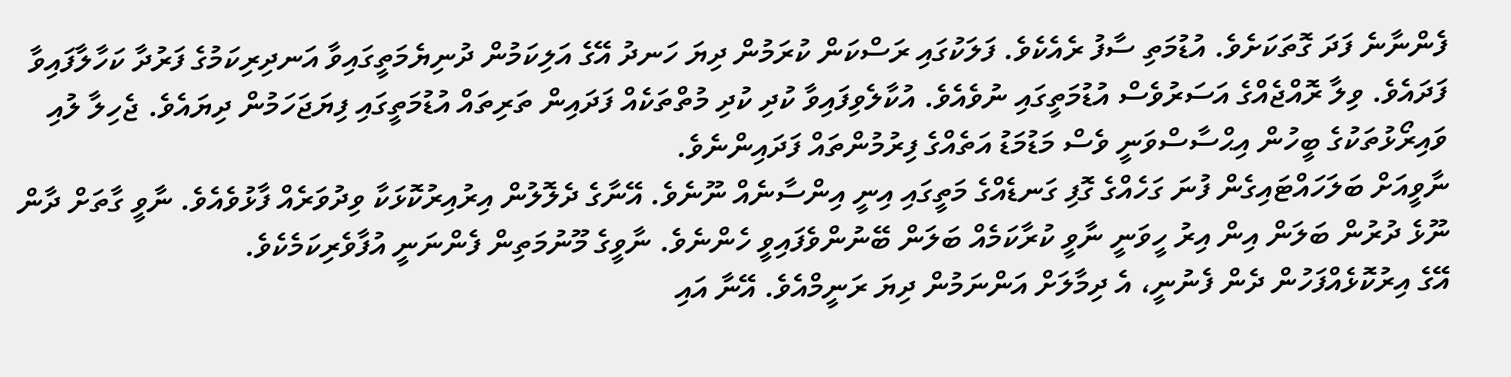ފެންނާނެ ފަދަ ގޮތަކަށެވެ. އުޑުމަތި ސާފު ރެއެކެވެ. ފަލަކުގައި ރަސްކަން ކުރަމުން ދިޔަ ހަނދު އޭގެ އަލިކަމުން ދުނިޔެމަތީގައިވާ އަނދިރިކަމުގެ ފަރުދާ ކަހާލާފައިވާ ފަދައެވެ. ވިލާ ރޮއްޖެއްގެ އަސަރުވެސް އުޑުމަތީގައި ނުވެއެވެ. އުކާލެވިފައިވާ ކުދި ކުދި މުތްތަކެއް ފަދައިން ތަރިތައް އުޑުމަތީގައި ފިޔަޖަހަމުން ދިޔައެވެ. ޖެހިލާ ލުއި ވައިރޯޅުތަކުގެ ބީހުން އިޙްސާސްވަނީ ވެސް މަޑުމަޑު އަތެއްގެ ފިރުމުންތައް ފަދައިންނެވެ.
ނާވީއަށް ބަލަހައްޓައިގެން ފުނަ ގަހެއްގެ ގޮފި ގަނޑެއްގެ މަތީގައި އިނީ އިންސާނެއް ނޫނެވެ. އޭނާގެ ދެލޮލުން އިރުއިރުކޮޅަކާ ވިދުވަރެއް ފާޅުވެއެވެ. ނާވީ ގާތަށް ދާން ނޫޅެ ދުރުން ބަލަން އިން އިރު ހީވަނީ ނާވީ ކުރާކަމެއް ބަލަން ބޭނުންވެފައިވީ ހެންނެވެ. ނާވީގެ މޫނުމަތިން ފެންނަނީ އުފާވެރިކަމެކެވެ.
އޭގެ އިރުކޮޅެއްފަހުން ދެން ފެނުނީ، އެ ދިމާލަށް އަންނަމުން ދިޔަ ރަނީމްއެވެ. އޭނާ އައި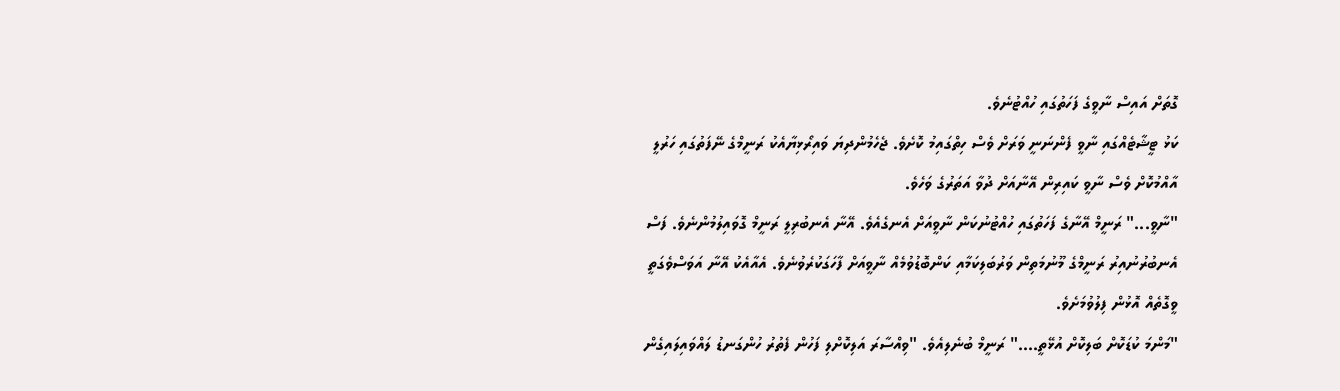ގޮތަށް އައިސް ނާވީގެ ފަހަތުގައި ހުއްޓުނެވެ.
ކަޅު ޓީޝާޓެއްގައި ނާވީ ފެންނަނީ ވަރަށް ވެސް ހިތްގައިމު ކޮށެވެ. ޖެހެމުންދިޔަ ވައިރޯޅިޔާއެކު ރަނީމްގެ ނޭފަތުގައި ހަރުލީ އާއްމުކޮށް ވެސް ނާވީ ކައިރިން އޭނާއަށް ދުވާ އަތަރުގެ ވަހެވެ.
"ނާވީ..." ރަނީމް އޭނާގެ ފަހަތުގައި ހުއްޓުނުކަން ނާވީއަށް އެނގެއެވެ. އޭނާ އެނބުރިލީ ރަނީމް ގޮވައިލުމުންނެވެ. ފަސް އެނބުރުނުއިރު ރަނީމްގެ މޫނުމަތިން ވަރުބަލިކަމާއި ކަންބޮޑުވުމެއް ނާވީއަށް ފާހަގަކުރެވުނެވެ. އެއާއެކު އޭނާ އަވަސްވެގަތީ ވީގޮތެއް އޮޅުން ފިލުވުމަށެވެ.
"މަންމަ ކުޑަކޮށް ބަލިކޮށް އުޅޭތީ...." ރަނީމް ބުނެލިއެވެ. "ވިއްސާރަ އަލިކޮށްލި ފަހުން ފެތުރު ހުންގަނޑު ލައްވައިލައިގެން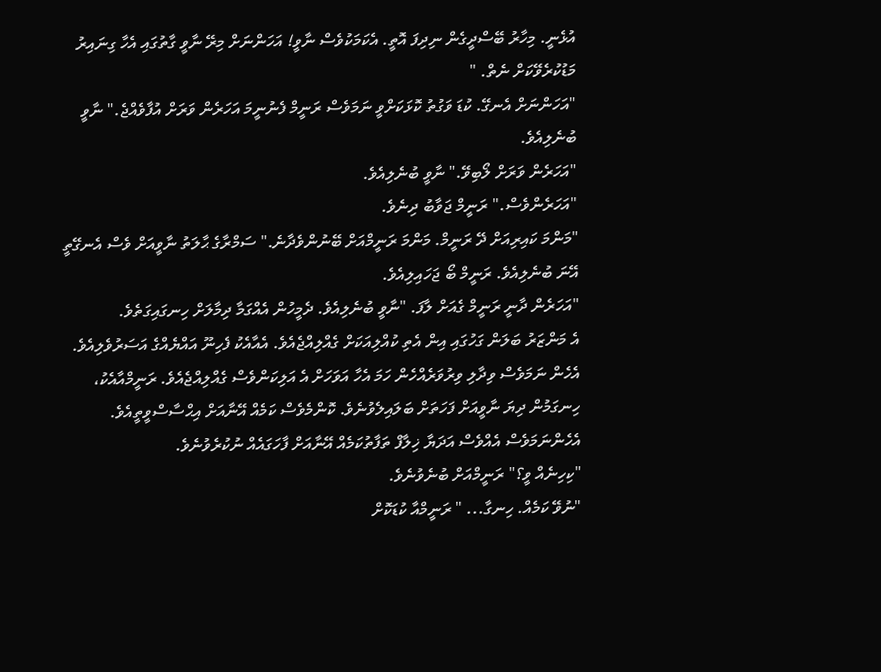އުޅެނީ. މިހާރު ބޭސްދީގެން ނިދިފަ އޮތީ. އެކަމަކުވެސް ނާވީ! އަހަންނަށް މިރޭ ނާވީ ގާތުގައި އެހާ ގިނައިރު މަޑުކުރެވޭކަށް ނެތް. "
"އަހަންނަށް އެނގޭ. ކުޑަ ވަގުތު ކޮޅަކަށްވީ ނަމަވެސް ރަނީމް ފެނުނީމަ އަހަރެން ވަރަށް އުފާވެއްޖެ." ނާވީ ބުނެލިއެވެ.
"އަހަރެން ވަރަށް ލޯބިވޭ." ނާވީ ބުނެލިއެވެ.
"އަހަރެންވެސް." ރަނީމް ޖަވާބު ދިނެވެ.
"މަންމަ ކައިރިއަށް ދޭ ރަނީމް. މަންމަ ރަނީމްއަށް ބޭނުންވެދާނެ." ސަމްރާގެ ޙާލަތު ނާވީއަށް ވެސް އެނގޭތީ އޭނަ ބުނެލިއެވެ. ރަނީމް ބޯ ޖަހައިލިއެވެ.
"އަހަރެން ދާނީ ރަނީމް ގެއަށް ލާފަ. "ނާވީ ބުނެލިއެވެ. ދެމީހުން އެއްގަމާ ދިމާލަށް ހިނގައިގަތެވެ.
އެ މަންޒަރު ބަލަން ގަހުގައި އިން އެތި ކުއްލިއަކަށް ގެއްލިއްޖެއެވެ. އެއާއެކު ފެހިނޫ އައްޔެއްގެ އަސަރުވެލިއެވެ. އެހެން ނަމަވެސް ވިދާލި ވިރުވަރެއްހެން ހަމަ އެހާ އަވަހަށް އެ އަލިކަންވެސް ގެއްލިއްޖެއެވެ. ރަނީމްއާއެކު، ހިނގަމުން ދިޔަ ނާވީއަށް ފަހަތަށް ބަލައިލެވުނެވެ. ކޮންމެވެސް ކަމެއް އޭނާއަށް އިޙްސާސްވީތީއެވެ. އެހެންނަމަވެސް އެއްވެސް އަދަޔާ ޚިލާފް ތަފާތުކަމެއް އޭނާއަށް ފާހަގައެއް ނުކުރެވުނެވެ.
"ކިހިނެއް ވީ؟" ރަނީމްއަށް ބުނެވުނެވެ.
"ނުވޭ ކަމެއް. ހިނގާ... " ރަނީމްއާ ކުޑަކޮށް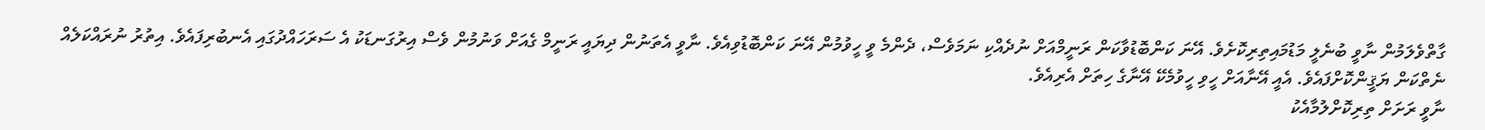ގާތްވެލަމުން ނާވީ ބުނެލީ މަޑުމައިތިރިކޮށެވެ. އޭނަ ކަންބޮޑުވާކަން ރަނީމްއަށް ނުދެއްކި ނަމަވެސް، ދެންމެ ވީ ހީވުމުން އޭނަ ކަންބޮޑުވިއެވެ. ނާވީ އެތަނުން ދިޔައީ ރަނީމް ގެއަށް ވަނުމުން ވެސް އިރުގަނޑަކު އެ ސަރަހައްދުގައި އެނބުރިފައެވެ. އިތުރު ނުރައްކަލެއް ނެތްކަން ޔަޤީންކޮށްފައެވެ. އެއީ އޭނާއަށް ހީވި ހީވުމެކޭ އޭނާގެ ހިތަށް އެރިއެވެ.
ނާވީ ރަށަށް ތިރިކޮށްލުމާއެކު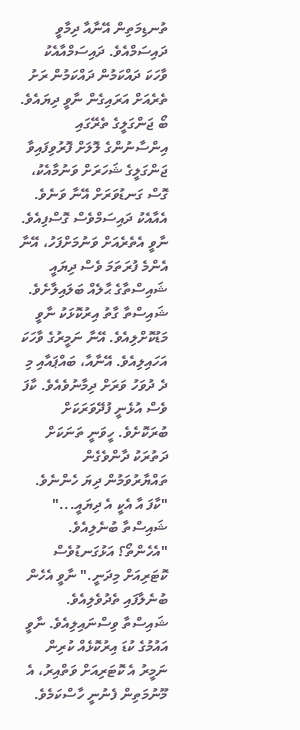ތުނޑިމަތިން އޭނާއާ ދިމާވީ ދައިސަމްއެވެ. ދައިސަމްއާއެކު ވާހަކަ ދައްކަމުން ދައްކަމުން ރަށު ތެރެއަށް އަރައިގެން ނާވީ ދިޔައެވެ. ބޯ ޖަންގަލީގެ ތެރޭގައި އިންސާނުންގެ ލޮލަށް ފޮރުވިފައިވާ ޖަންގަލީގެ ޝަހަރަށް ވަނުމާއެކު، ގޮސް ގަނޑުވަރަށް އޭނާ ވަނެވެ. އެއާއެކު ދައިސަމްވެސް ގޮސްފިއެވެ.
ނާވީ އެތެރެއަށް ވަނުމަށްފަހު، އޭނާ އެންމެ ފުރަތަމަ ވެސް ދިޔައީ ޝައިސްތާގެ ޙާލެއް ބަލައިލާށެވެ. ޝައިސްތާ ގާތު އިރުކޮޅަކު ނާވީ މަޑުކޮށްލިއެވެ. އޭނާ ނަމީރުގެ ވާހަކަ އަހައިލިއެވެ. އޭނާއާ، ބައްޕައާއި މި ދެ ދުވަހު ވަރަށް ދިމާނުވެއެވެ. ކާފަ ވެސް އުޅެނީ ފުދޭވަރަކަށް ބުރަކޮށެވެ. ހީވަނީ ތަނަކަށް ދަތުރަކު ދާންވެގެން ތައްޔާރުވަމުން ދިޔަ ހެންނެވެ.
"ކާފަ އާ އެކީ އެ ދިޔައީ..." ޝައިސްތާ ބުނެލިއެވެ.
"އެހެންތޯ؟ އަޅުގަނޑުވެސް ކޮޓަރިއަށް މިދަނީ." ނާވީ އެހެން ބުނެލާފައި ތެދުވެލިއެވެ.
ޝައިސްތާ ވިސްނައިލިއެވެ. ނާވީ އައުމުގެ ކުޑަ އިރުކޮޅެއް ކުރިން ނަމީރު އެ ކޮޓަރިއަށް ވަތްއިރު، އެ މޫނުމަތިން ފެނުނީ ހާސްކަމެވެ.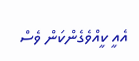އެއީ ކީއްވެގެންކަން ވެސް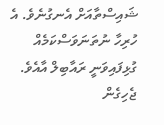ޝައިސްތާއަށް އެނގުނެވެ. އެ ހުރިހާ ނުތަނަވަސްކަމެއް ގުޅިފައިވަނީ ރައާބިލް އާއެވެ.
ޖެހިގެން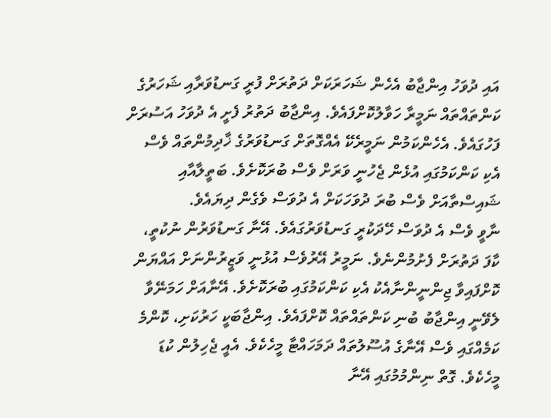އައި ދުވަހު އިންޖާބު އެހެން ޝަހަރަކަށް ދަތުރަށް ފުރީ ގަނޑުވަރާއި ޝަހަރުގެ ކަންތައްތައް ނަމީރާ ހަވާލުކޮށްފައެވެ. އިންޖާބު ދަތުރު ފެށީ އެ ދުވަހު އަސުރަށް ފަހުގައެވެ. އެހެންކަމުން ނަމީރެކޭ އެއްގޮތަށް ގަނޑުވަރުގެ ޚާދިމުންތައް ވެސް އެކި ކަންކަމުގައި އުޅެން ޖެހުނީ ވަރަށް ވެސް ބުރަކޮށެވެ. ބަތީލާއާއި ޝައިސްތާއަށް ވެސް ބުރަ ދުވަހަކަށް އެ ދުވަސް ވެގެން ދިޔައެވެ.
ނާވީ ވެސް އެ ދުވަސް ހޭދަކުރީ ގަނޑުވަރުގައެވެ. އޭނާ ގަނޑުވަރުން ނުކުތީ، ކާފަ ދަތުރަށް ފެށުމުންނެވެ. ނަމީރު އޭރުވެސް އުޅުނީ ވަޒީރުންނަށް އައްޔަން ކޮށްފައިވާ ޖިންނީންނާއެކު އެކި ކަންކަމުގައި ބުރަކޮށެވެ. އޭނާއަށް ހަމަނޭވާ ލެވޭނީ އިންޖާބު ބުނި ކަންތައްތައް ކޮށްފައެވެ. އިންޖާބަކީ ހަރުކަށި، ކޮންމެ ކަމެއްގައި ވެސް އޭނާގެ އުސޫލުތައް ދަމަހައްޓާ މީހެކެވެ. އެއީ ޖެހިލުން ކުޑަ މީހެކެވެ. ގޮތް ނިންމުމުގައި އޭނާ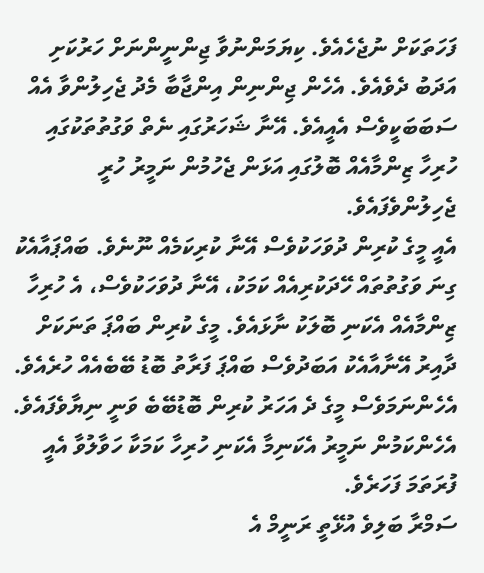ފަހަތަކަށް ނުޖެހެއެވެ. ކިޔަމަންނުވާ ޖިންނީންނަށް ހަރުކަށި އަދަބު ދެވެއެވެ. އެހެން ޖިންނިން އިންޖާބާ މެދު ޖެހިލުންވާ އެއް ސަބަބަކީވެސް އެއީއެވެ. އޭނާ ޝަހަރުގައި ނެތް ވަގުތުތަކުގައި ހުރިހާ ޒިންމާއެއް ބޮލުގައި އަޅަން ޖެހުމުން ނަމީރު ހުރީ ޖެހިލުންވެފައެވެ.
އެއީ މީގެ ކުރިން ދުވަހަކުވެސް އޭނާ ކުރިކަމެއް ނޫނެވެ. ބައްޕައާއެކު ގިނަ ވަގުތުތައް ހޭދަކުރިއެއް ކަމަކު، އޭނާ ދުވަހަކުވެސް، އެ ހުރިހާ ޒިންމާއެއް އެކަނި ބޮލަކު ނާޅައެވެ. މީގެ ކުރިން ބައްޕަ ތަނަކަށް ދާއިރު އޭނާއާއެކު އަބަދުވެސް ބައްޕަ ފަރާތު ބޮޑު ބޭބެއެއް ހުރެއެވެ. އެހެންނަމަވެސް މީގެ ދެ އަހަރު ކުރިން ބޮޑުބޭބެ ވަނީ ނިޔާވެފައެވެ. އެހެންކަމުން ނަމީރު އެކަނިމާ އެކަނި ހުރިހާ ކަމަކާ ހަވާލުވާ އެއީ ފުރަތަމަ ފަހަރެވެ.
ސަމްރާ ބަލިވެ އުޅޭތީ ރަނީމް އެ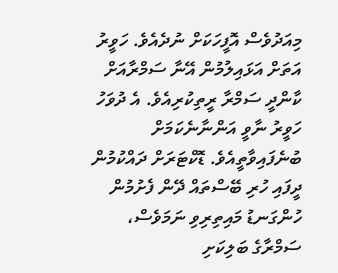މިއަދުވެސް އޮފީހަކަށް ނުދެއެވެ. ހަވީރު އަތަށް އަޅައިލުމުން އޭނާ ސަމްރާއަށް ކާންދީ ސަމްރާ ރީތިކުރިއެވެ. އެ ދުވަހު ހަވީރު ނާވީ އަންނާނެކަމަށް ބުނެފައިވާތީއެވެ. ޑޮކްޓަރަށް ދައްކުމުން ދީފައި ހުރި ބޭސްތައް ދޭން ފެށުމުން ހުންގަނޑު މައިތިރިވި ނަމަވެސް، ސަމްރާގެ ބަލިކަށި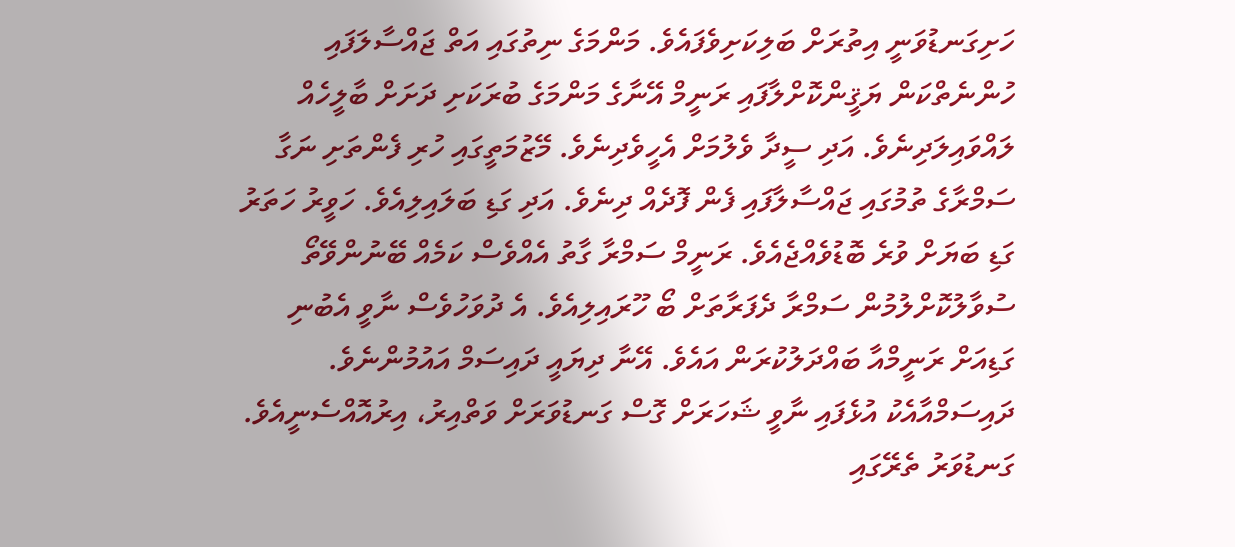ހަށިގަނޑުވަނީ އިތުރަށް ބަލިކަށިވެފައެވެ. މަންމަގެ ނިތުގައި އަތް ޖައްސާލަފައި ހުންނެތްކަން ޔަޤީންކޮށްލާފައި ރަނީމް އޭނާގެ މަންމަގެ ބުރަކަށި ދަށަށް ބާލީހެއް ލައްވައިލަދިނެވެ. އަދި ސީދާ ވެލުމަށް އެހީވެދިނެވެ. މޭޒުމަތީގައި ހުރި ފެންތަށި ނަގާ ސަމްރާގެ ތުމުގައި ޖައްސާލާފައި ފެން ފޮދެއް ދިނެވެ. އަދި ގަޑި ބަލައިލިއެވެ. ހަވީރު ހަތަރު ގަޑި ބަޔަށް ވުރެ ބޮޑުވެއްޖެއެވެ. ރަނީމް ސަމްރާ ގާތު އެއްވެސް ކަމެއް ބޭނުންވޭތޯ ސުވާލުކޮށްލުމުން ސަމްރާ ދެފަރާތަށް ބޯ ހޫރައިލިއެވެ. އެ ދުވަހުވެސް ނާވީ އެބުނި ގަޑިއަށް ރަނީމްއާ ބައްދަލުކުރަން އައެވެ. އޭނާ ދިޔައީ ދައިސަމް އައުމުންނެވެ.
ދައިސަމްއާއެކު އުޅެފައި ނާވީ ޝަހަރަށް ގޮސް ގަނޑުވަރަށް ވަތްއިރު، އިރުއޮއްސެނީއެވެ. ގަނޑުވަރު ތެރޭގައި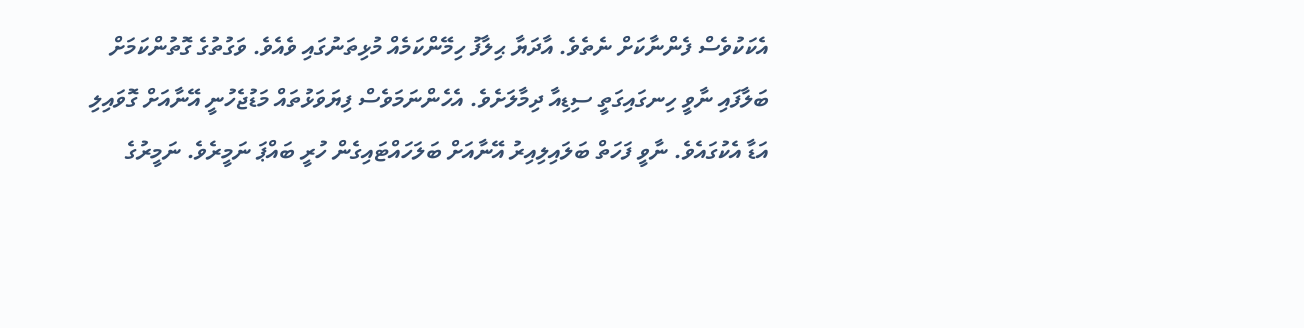އެކަކުވެސް ފެންނާކަށް ނެތެވެ. އާދަޔާ ޙިލާފު ހިމޭންކަމެއް މުޅިތަނުގައި ވެއެވެ. ވަގުތުގެ ގޮތުންކަމަށް ބަލާފައި ނާވީ ހިނގައިގަތީ ސިޑިއާ ދިމާލަށެވެ. އެހެންނަމަވެސް ފިޔަވަޅުތައް މަޑުޖެހުނީ އޭނާއަށް ގޮވައިލި އަޑާ އެކުގައެވެ. ނާވީ ފަހަތް ބަލައިލިއިރު އޭނާއަށް ބަލަހައްޓައިގެން ހުރީ ބައްޕަ ނަމީރެވެ. ނަމީރުގެ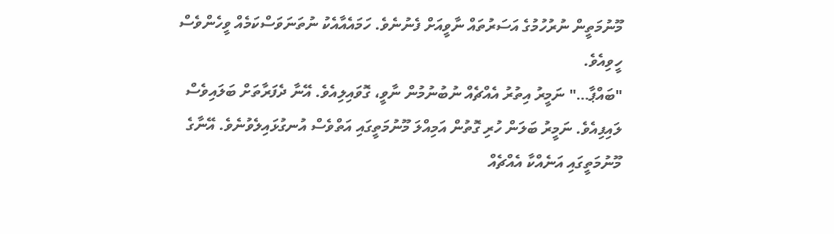މޫނުމަތީން ނުރުހުމުގެ އަސަރުތައް ނާވީއަށް ފެނުނެވެ. ހަމައެއާއެކު ނުތަނަވަސްކަމެއް ވީހެންވެސް ހީވިއެވެ.
"ބައްޕާ…" ނަމީރު އިތުރު އެއްޗެއް ނުބުނުމުން ނާވީ، ގޮވައިލިއެވެ. އޭނާ ދެފަރާތަށް ބަލައިވެސް ލައިފިއެވެ. ނަމީރު ބަލަން ހުރި ގޮތުން އަމިއްލަ މޫނުމަތީގައި އަތްވެސް އުނގުޅައިލެވުނެވެ. އޭނާގެ މޫނުމަތީގައި އަނެއްކާ އެއްޗެއް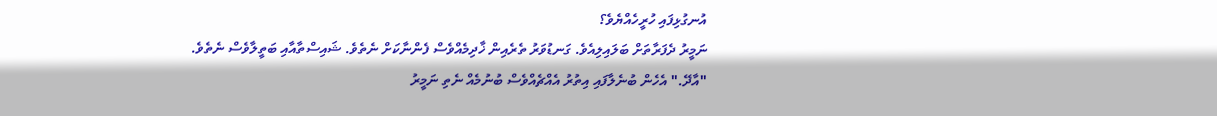އުނގުޅިފައި ހުރީހެއްޔެވެ؟
ނަމީރު ދެފަރާތަށް ބަލައިލިއެވެ. ގަނޑުވަރު ތެރެއިން ޚާދިމެއްވެސް ފެންނާކަށް ނެތެވެ. ޝައިސްތާއާއި ބަތީލާވެސް ނެތެވެ.
"އާދޭ." އެހެން ބުނެލާފައި އިތުރު އެއްޗެއްވެސް ބުނުމެއް ނެތި ނަމީރު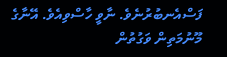ފަސްއެނބުރުނެވެ. ނާވީ ހާސްވިއެވެ. އޭނާގެ މޫނުމަތިން ވަގުތުން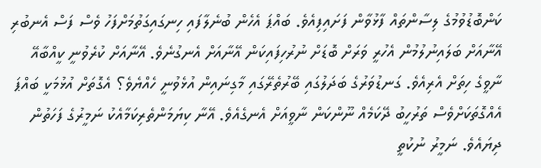ކަންބޮޑުވުމުގެ ލިސާންތައް ފާޅުވާން ފަށައިފިއެވެ. ބައްޕަ އެހެން ބުނެލާފައި ހިނގައިގަތުމަށްފަހު ވެސް ފަސް އެނބުރި އޭނާއަށް ބަލައިނުލުމުން އެހުރީ ވަރަށް ބޮޑަށް ނުރުހިފައިކަން އޭނާއަށް އެނގުނެވެ. އޭނާއަށް ކުރެވުނީ ކީއްބާއޭ ނާވީގެ ހިތަށް އެރިއެވެ. ގަނޑުވަރުގެ ބަދަލުގައި ބޭރުތެރޭގައި މާގިނައިން އުޅެވުނީ ހެއްޔެވެ؟ އެގޮތަށް އުޅުމަކީ ބައްޕަ އެއްގޮތަކަށްވެސް ތަރުހީބު ދޭކަމެއް ނޫންކަން ނާވީއަށް އެނގެއެވެ. އޭނާ ކިޔަމަންތެރިކަމާއެކު ނަމީރުގެ ފަހަތުން ދިޔައެވެ. ނަމީރު ނުކުތީ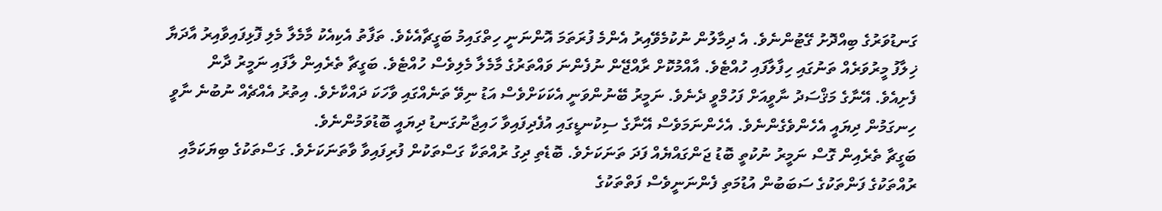ގަނޑުވަރުގެ ބިއްދޮށު ގޭޓުންނެވެ. އެ ދިމާލުން ނުކުމެވޭއިރު އެންމެ ފުރަތަމަ އޮންނަނީ ހިތްގައިމު ބަގީޗާއެކެވެ. ތަފާތު އެކިއެކު މާމެލާ މެލި ފޮޅިފައިވާއިރު އާދަޔާ ޚިލާފު މީރުވަރެއް ތަނުގައި ހިފާލާފައި ހުއްޓެވެ. އާއްމުކޮށް ރާއްޖޭން ނުފެންނަ ވައްތަރުގެ މާމެލާ މެލިވެސް ހުއްޓެވެ. ބަގީޗާ ތެރެއިން ލާފައި ނަމީރު ދާން ފެށިއެވެ. އޭނާގެ މަޤްސަދު ނާވީއަށް ފަހުމްވީ ދެނެވެ. ނަމީރު ބޭނުންވަނީ އެކަކަށްވެސް އަޑު ނިވޭ ތަނެއްގައި ވާހަކަ ދައްކާށެވެ. އިތުރު އެއްޗެއް ނުބުނެ ނާވީ ހިނގަމުން ދިޔައީ އެހެންވެގެންނެވެ. އެހެންނަމަވެސް އޭނާގެ ސިކުނޑީގައި އުފެދިފައިވާ ހައިޖާނުގަނޑު ދިޔައީ ބޮޑުވަމުންނެވެ.
ބަގީޗާ ތެރެއިން ގޮސް ނަމީރު ނުކުތީ ބޮޑު ޖަންގައްޔެއް ފަދަ ތަނަކަށެވެ. ބޮޑެތި ދިގު ރުއްތަކާ ގަސްތަކުން ފުރިފައިވާ ވާތަނަކަށެވެ. ގަސްތަކުގެ ބިޔަކަމާއި ރުއްތަކުގެ ފަންތަކުގެ ސަބަބުން އުޑުމަތި ފެންނަނީވެސް ފަތްތަކުގެ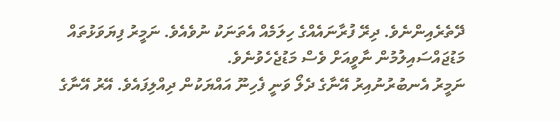ދޭތެރެއިންނެވެ. ދިރޭ ފުރާނައެއްގެ ހިލަމެއް އެތަނަކު ނުވެއެވެ. ނަމީރު ފިޔަވަޅުތައް މަޑުޖައްސައިލުމުން ނާވީއަށް ވެސް މަޑުޖެހެވުނެވެ.
ނަމީރު އެނބުރުނުއިރު އޭނާގެ ދެލޯ ވަނީ ފެހިނޫ އައްޔަކުން ދިއްލިފައެވެ. އޭރު އޭނާގެ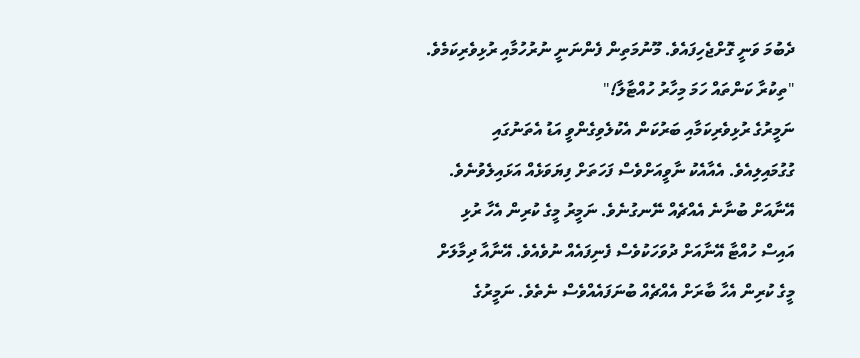ދެބުމަ ވަނީ ގޮށްޖެހިފައެވެ. މޫނުމަތިން ފެންނަނީ ނުރުހުމާއި ރުޅިވެރިކަމެވެ.
"ތިކުރާ ކަންތައް ހަމަ މިހާރު ހުއްޓާލާ!"
ނަމީރުގެ ރުޅިވެރިކަމާއި ބަރުކަން އެކުލެވިގެންވީ އަޑު އެތަނުގައި ގުގުމައިލިއެވެ. އެއާއެކު ނާވީއަށްވެސް ފަހަތަށް ފިޔަވަޅެއް އަޅައިލެވުނެވެ. އޭނާއަށް ބުނާނެ އެއްޗެއް ނޭނގުނެވެ. ނަމީރު މީގެ ކުރިން އެހާ ރުޅި އައިސް ހުއްޓާ އޭނާއަށް ދުވަހަކުވެސް ފެނިފައެއް ނުވެއެވެ. އޭނާއާ ދިމާލަށް މީގެ ކުރިން އެހާ ބާރަށް އެއްޗެއް ބުނަފައެއްވެސް ނެތެވެ. ނަމީރުގެ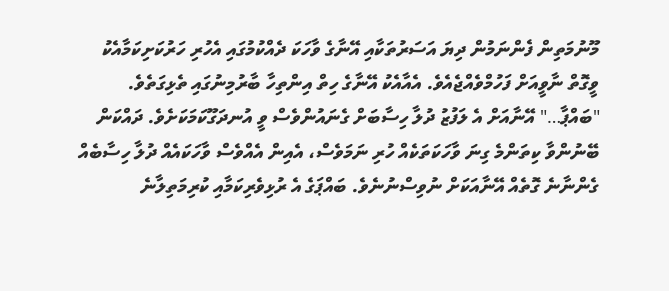މޫނުމަތިން ފެންނަމުން ދިޔަ އަސަރުތަކާއި އޭނާގެ ވާހަކަ ދެއްކުމުގައި އެހުރި ހަރުކަށިކަމާއެކު ވީގޮތް ނާވީއަށް ފަހުމްވެއްޖެއެވެ. އެއާއެކު އޭނާގެ ހިތް އިންތިހާ ބާރުމިނުގައި ތެޅިގަތެވެ.
"ބައްޕާ…" އޭނާއަށް އެ ލަފުޒު ދުލާ ހިސާބަށް ގެނައުންވެސް ވީ އުނދަގޫކަމަކަށެވެ. ދައްކަން ބޭނުންވާ ކިތަންމެ ގިނަ ވާހަކަތަކެއް ހުރި ނަމަވެސް، އެއިން އެއްވެސް ވާހަކައެއް ދުލާ ހިސާބެއް ގެންނާނެ ގޮތެއް އޭނާއަކަށް ނުވިސްނުނެވެ. ބައްޕަގެ އެ ރުޅިވެރިކަމާއި ކުރިމަތިލާނެ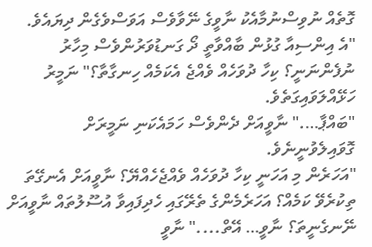ގޮތެއް ނުވިސްނުމާއެކު ނާވީގެ ނޭވާވެސް އަވަސްވެގެން ދިޔައެވެ.
"އެ އިންސިއާ ގުޅުން ބާއްވާތީ ދޯ ގަނޑުވަރުންވެސް މިހާރު ނުފެންނަނީ؟ ކިހާ ދުވަހެއް ވެއްޖެ އެކަމެއް ހިނގާތާ؟" ނަމީރު ހަޅޭއްލަވައިގަތެވެ.
"ބައްޕާ…." ނާވީއަށް ދެންވެސް ހަމައެކަނި ނަމީރަށް ގޮވައިލެވުނީނެވެ.
"އަހަރެން މި އަހަނީ ކިހާ ދުވަހެއް ވެއްޖެހެއްޔޭ؟ ނާވީއަށް އެނގޭތަ ތިކުރެވޭ ކަމެއް؟ އަހަރެމެންގެ ތެރޭގައި ހެދިފައިވާ އުސޫލުތައް ނާވީއަށް ނޭނގެނީތަ؟ ނާވީ… އޭތް...." ނާވީ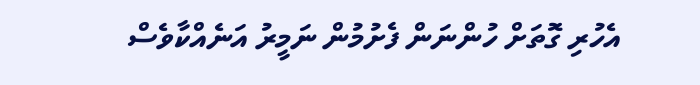އެހުރި ގޮތަށް ހުންނަން ފެށުމުން ނަމީރު އަނެއްކާވެސް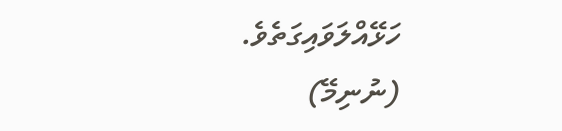ހަޅޭއްލަވައިގަތެވެ.
(ނުނިމޭ)